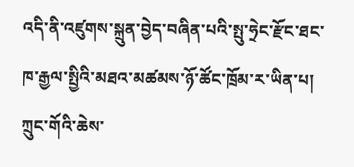འདི་ནི་འཛུགས་སྐྲུན་བྱེད་བཞིན་པའི་སྤུ་ཧྲེང་རྫོང་ཐང་ཁ་རྒྱལ་སྤྱིའི་མཐའ་མཚམས་ཉོ་ཚོང་ཁྲོམ་ར་ཡིན་པ།
ཀྲུང་གོའི་ཆེས་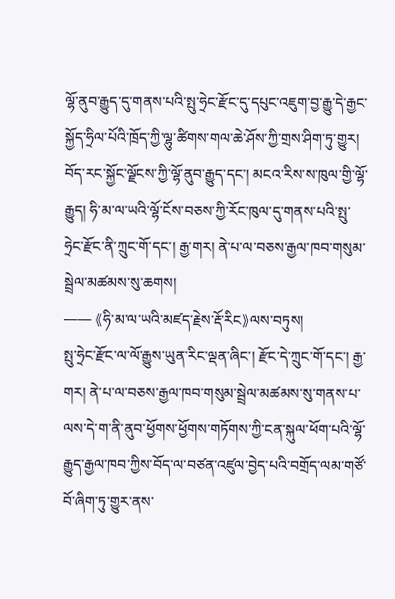ལྷོ་ནུབ་རྒྱུད་དུ་གནས་པའི་སྤུ་ཧྲེང་རྫོང་དུ་དཔུང་འཇུག་བྱ་རྒྱུ་དེ་རྒྱང་སྐྱོད་ཧྲིལ་པོའི་ཁྲོད་ཀྱི་ལྷུ་ཚིགས་གལ་ཆེ་ཤོས་ཀྱི་གྲས་ཤིག་ཏུ་གྱུར། བོད་རང་སྐྱོང་ལྗོངས་ཀྱི་ལྷོ་ནུབ་རྒྱུད་དང་། མངའ་རིས་ས་ཁུལ་གྱི་ལྷོ་རྒྱུད། ཧི་མ་ལ་ཡའི་ལྷོ་ངོས་བཅས་ཀྱི་རོང་ཁུལ་དུ་གནས་པའི་སྤུ་ཧྲེང་རྫོང་ནི་ཀྲུང་གོ་དང་། རྒྱ་གར། ནེ་པ་ལ་བཅས་རྒྱལ་ཁབ་གསུམ་སྦྲེལ་མཚམས་སུ་ཆགས།
—— 《ཧི་མ་ལ་ཡའི་མཛད་རྗེས་རྡོ་རིང》ལས་བཏུས།
སྤུ་ཧྲེང་རྫོང་ལ་ལོ་རྒྱུས་ཡུན་རིང་ལྡན་ཞིང་། རྫོང་དེ་ཀྲུང་གོ་དང་། རྒྱ་གར། ནེ་པ་ལ་བཅས་རྒྱལ་ཁབ་གསུམ་སྦྲེལ་མཚམས་སུ་གནས་པ་ལས་དེ་ག་ནི་ནུབ་ཕྱོགས་ཕྱོགས་གཏོགས་ཀྱི་ངན་སྐུལ་ཕོག་པའི་ལྷོ་རྒྱུད་རྒྱལ་ཁབ་ཀྱིས་བོད་ལ་བཙན་འཛུལ་བྱེད་པའི་བགྲོད་ལམ་གཙོ་བོ་ཞིག་ཏུ་གྱུར་ནས་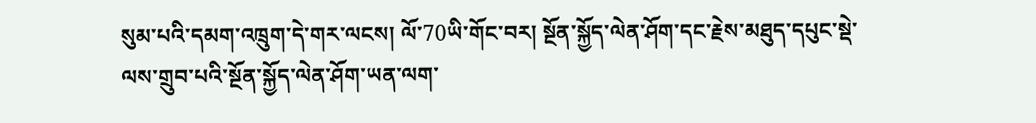སུམ་པའི་དམག་འཁྲུག་དེ་གར་ལངས། ལོ་70ཡི་གོང་བར། སྔོན་སྐྱོད་ལེན་ཤོག་དང་རྗེས་མཐུད་དཔུང་སྡེ་ལས་གྲུབ་པའི་སྔོན་སྐྱོད་ལེན་ཤོག་ཡན་ལག་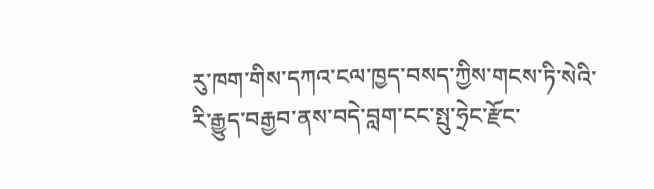རུ་ཁག་གིས་དཀའ་ངལ་ཁྱད་བསད་ཀྱིས་གངས་ཏི་སེའི་རི་རྒྱུད་བརྒྱབ་ནས་བདེ་བླག་ངང་སྤུ་ཧྲེང་རྫོང་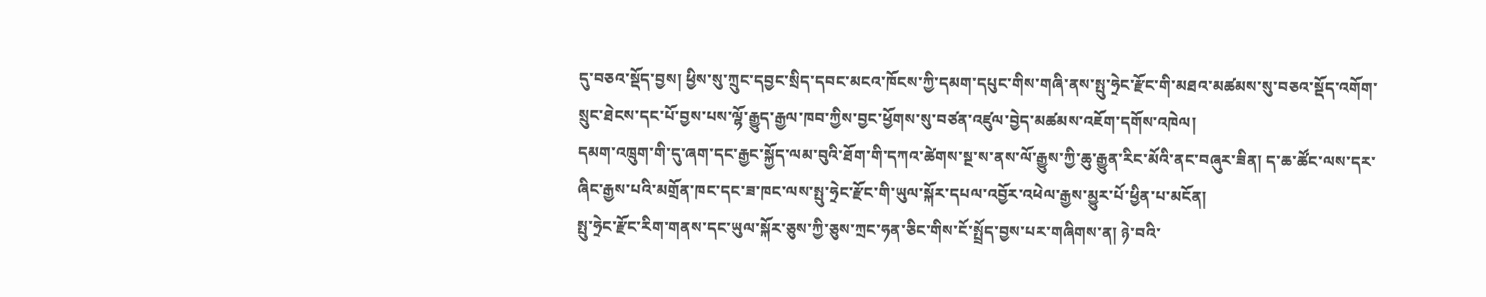དུ་བཅའ་སྡོད་བྱས། ཕྱིས་སུ་ཀྲུང་དབྱང་སྲིད་དབང་མངའ་ཁོངས་ཀྱི་དམག་དཔུང་གིས་གཞི་ནས་སྤུ་ཧྲེང་རྫོང་གི་མཐའ་མཚམས་སུ་བཅའ་སྡོད་འགོག་སྲུང་ཐེངས་དང་པོ་བྱས་པས་ལྷོ་རྒྱུད་རྒྱལ་ཁབ་ཀྱིས་བྱང་ཕྱོགས་སུ་བཙན་འཛུལ་བྱེད་མཚམས་འཇོག་དགོས་འཁེལ།
དམག་འཁྲུག་གི་དུ་ཞག་དང་རྒྱང་སྐྱོད་ལམ་བུའི་ཐོག་གི་དཀའ་ཚེགས་སྔ་ས་ནས་ལོ་རྒྱུས་ཀྱི་ཆུ་རྒྱུན་རིང་མོའི་ནང་བཞུར་ཟིན། ད་ཆ་ཚོང་ལས་དར་ཞིང་རྒྱས་པའི་མགྲོན་ཁང་དང་ཟ་ཁང་ལས་སྤུ་ཧྲེང་རྫོང་གི་ཡུལ་སྐོར་དཔལ་འབྱོར་འཕེལ་རྒྱས་མྱུར་པོ་ཕྱིན་པ་མངོན།
སྤུ་ཧྲེང་རྫོང་རིག་གནས་དང་ཡུལ་སྐོར་ཅུས་ཀྱི་ཅུས་ཀྲང་ཧན་ཅིང་གིས་ངོ་སྤྲོད་བྱས་པར་གཞིགས་ན། ཉེ་བའི་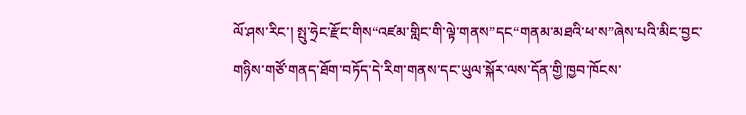ལོ་ཤས་རིང་། སྤུ་ཧྲེང་རྫོང་གིས“འཛམ་གླིང་གི་ལྟེ་གནས”དང“གནམ་མཐའི་ཕ་ས”ཞེས་པའི་མིང་བྱང་གཉིས་གཙོ་གནད་ཐོག་བཏོད་དེ་རིག་གནས་དང་ཡུལ་སྐོར་ལས་དོན་གྱི་ཁྱབ་ཁོངས་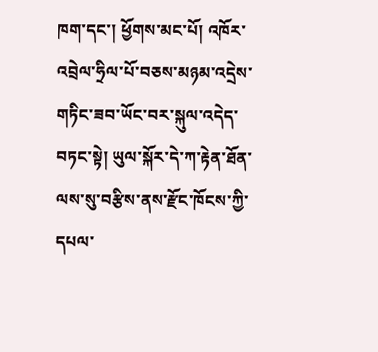ཁག་དང་། ཕྱོགས་མང་པོ། འཁོར་འབྲེལ་ཧྲིལ་པོ་བཅས་མཉམ་འདྲེས་གཏིང་ཟབ་ཡོང་བར་སྐུལ་འདེད་བཏང་སྟེ། ཡུལ་སྐོར་དེ་ཀ་རྟེན་ཐོན་ལས་སུ་བརྩིས་ནས་རྫོང་ཁོངས་ཀྱི་དཔལ་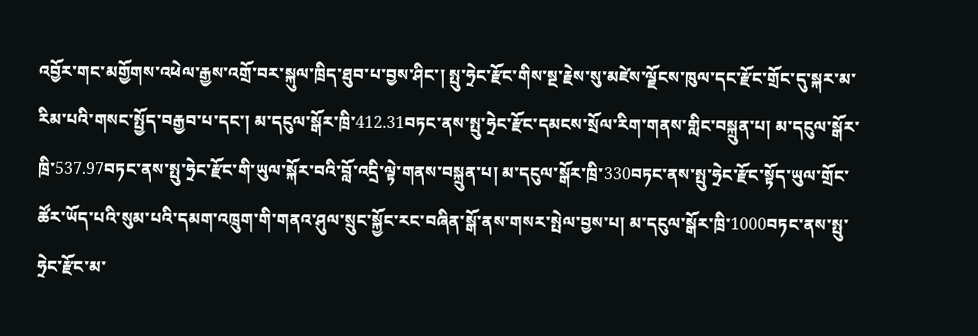འབྱོར་གང་མགྱོགས་འཕེལ་རྒྱས་འགྲོ་བར་སྐུལ་ཁྲིད་ཐུབ་པ་བྱས་ཤིང་། སྤུ་ཧྲེང་རྫོང་གིས་སྔ་རྗེས་སུ་མཛེས་ལྗོངས་ཁུལ་དང་རྫོང་གྲོང་དུ་སྐར་མ་རིམ་པའི་གསང་སྤྱོད་བརྒྱབ་པ་དང་། མ་དངུལ་སྒོར་ཁྲི་412.31བཏང་ནས་སྤུ་ཧྲེང་རྫོང་དམངས་སྲོལ་རིག་གནས་གླིང་བསྐྲུན་པ། མ་དངུལ་སྒོར་ཁྲི་537.97བཏང་ནས་སྤུ་ཧྲེང་རྫོང་གི་ཡུལ་སྐོར་བའི་བློ་འདྲི་ལྟེ་གནས་བསྐྲུན་པ། མ་དངུལ་སྒོར་ཁྲི་330བཏང་ནས་སྤུ་ཧྲེང་རྫོང་སྟོད་ཡུལ་གྲོང་ཚོར་ཡོད་པའི་སུམ་པའི་དམག་འཁྲུག་གི་གནའ་ཤུལ་སྲུང་སྐྱོང་རང་བཞིན་སྒོ་ནས་གསར་སྤེལ་བྱས་པ། མ་དངུལ་སྒོར་ཁྲི་1000བཏང་ནས་སྤུ་ཧྲེང་རྫོང་མ་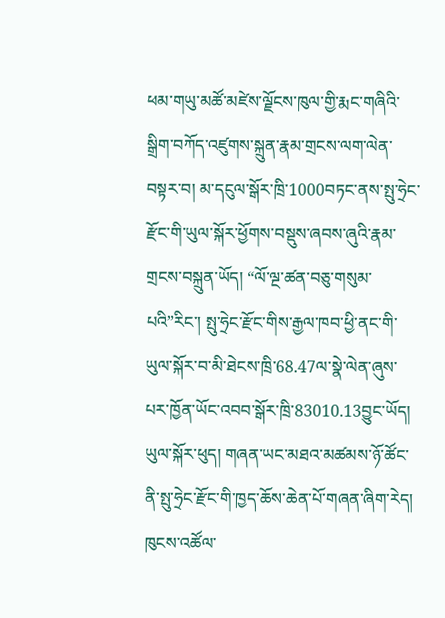ཕམ་གཡུ་མཚོ་མཛེས་ལྗོངས་ཁུལ་གྱི་རྨང་གཞིའི་སྒྲིག་བཀོད་འཛུགས་སྐྲུན་རྣམ་གྲངས་ལག་ལེན་བསྟར་བ། མ་དངུལ་སྒོར་ཁྲི་1000བཏང་ནས་སྤུ་ཧྲེང་རྫོང་གི་ཡུལ་སྐོར་ཕྱོགས་བསྡུས་ཞབས་ཞུའི་རྣམ་གྲངས་བསྐྲུན་ཡོད། “ལོ་ལྔ་ཚན་བཅུ་གསུམ་པའི”རིང་། སྤུ་ཧྲེང་རྫོང་གིས་རྒྱལ་ཁབ་ཕྱི་ནང་གི་ཡུལ་སྐོར་བ་མི་ཐེངས་ཁྲི་68.47ལ་སྣེ་ལེན་ཞུས་པར་ཁྱོན་ཡོང་འབབ་སྒོར་ཁྲི་83010.13བྱུང་ཡོད།
ཡུལ་སྐོར་ཕུད། གཞན་ཡང་མཐའ་མཚམས་ཉོ་ཚོང་ནི་སྤུ་ཧྲེང་རྫོང་གི་ཁྱད་ཆོས་ཆེན་པོ་གཞན་ཞིག་རེད། ཁུངས་འཚོལ་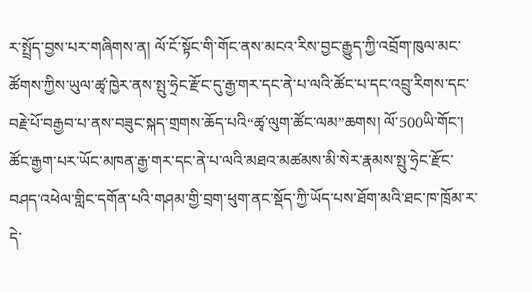ར་སྤྲོད་བྱས་པར་གཞིགས་ན། ལོ་ངོ་སྟོང་གི་གོང་ནས་མངའ་རིས་བྱང་རྒྱུད་ཀྱི་འབྲོག་ཁུལ་མང་ཚོགས་ཀྱིས་ཡུལ་ཚྭ་ཁྱེར་ནས་སྤུ་ཧྲེང་རྫོང་དུ་རྒྱ་གར་དང་ནེ་པ་ལའི་ཚོང་པ་དང་འབྲུ་རིགས་དང་བརྗེ་པོ་བརྒྱབ་པ་ནས་བཟུང་སྐད་གྲགས་ཆོད་པའི“ཚྭ་ལུག་ཚོང་ལམ”ཆགས། ལོ་500ཡི་གོང་། ཚོང་རྒྱག་པར་ཡོང་མཁན་རྒྱ་གར་དང་ནེ་པ་ལའི་མཐའ་མཚམས་མི་སེར་རྣམས་སྤུ་ཧྲེང་རྫོང་བཤད་འཕེལ་གླིང་དགོན་པའི་གཤམ་གྱི་བྲག་ཕུག་ནང་སྡོད་ཀྱི་ཡོད་པས་ཐོག་མའི་ཐང་ཁ་ཁྲོམ་ར་དེ་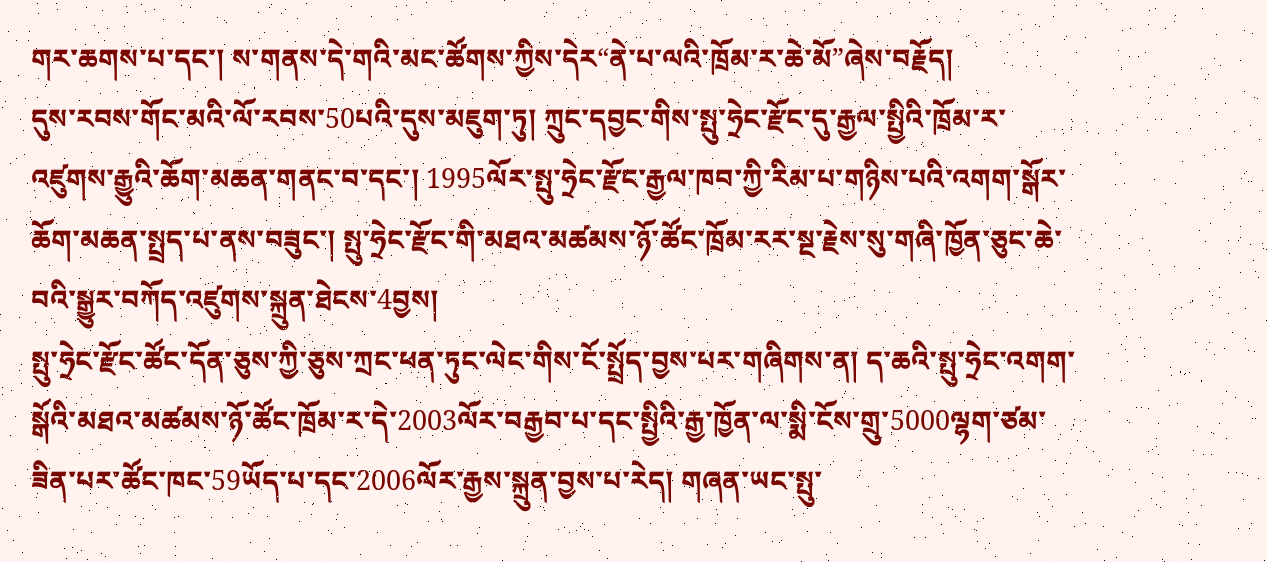གར་ཆགས་པ་དང་། ས་གནས་དེ་གའི་མང་ཚོགས་ཀྱིས་དེར“ནེ་པ་ལའི་ཁྲོམ་ར་ཆེ་མོ”ཞེས་བརྗོད།
དུས་རབས་གོང་མའི་ལོ་རབས་50པའི་དུས་མཇུག་ཏུ། ཀྲུང་དབྱང་གིས་སྤུ་ཧྲེང་རྫོང་དུ་རྒྱལ་སྤྱིའི་ཁྲོམ་ར་འཛུགས་རྒྱུའི་ཆོག་མཆན་གནང་བ་དང་། 1995ལོར་སྤུ་ཧྲེང་རྫོང་རྒྱལ་ཁབ་ཀྱི་རིམ་པ་གཉིས་པའི་འགག་སྒོར་ཆོག་མཆན་སྤྲད་པ་ནས་བཟུང་། སྤུ་ཧྲེང་རྫོང་གི་མཐའ་མཚམས་ཉོ་ཚོང་ཁྲོམ་རར་སྔ་རྗེས་སུ་གཞི་ཁྱོན་ཅུང་ཆེ་བའི་སྒྱུར་བཀོད་འཛུགས་སྐྲུན་ཐེངས་4བྱས།
སྤུ་ཧྲེང་རྫོང་ཚོང་དོན་ཅུས་ཀྱི་ཅུས་ཀྲང་ཕན་ཏུང་ལེང་གིས་ངོ་སྤྲོད་བྱས་པར་གཞིགས་ན། ད་ཆའི་སྤུ་ཧྲེང་འགག་སྒོའི་མཐའ་མཚམས་ཉོ་ཚོང་ཁྲོམ་ར་དེ་2003ལོར་བརྒྱབ་པ་དང་སྤྱིའི་རྒྱ་ཁྱོན་ལ་སྨི་ངོས་གྲུ་5000ལྷག་ཙམ་ཟིན་པར་ཚོང་ཁང་59ཡོད་པ་དང་2006ལོར་རྒྱས་སྐྲུན་བྱས་པ་རེད། གཞན་ཡང་སྤུ་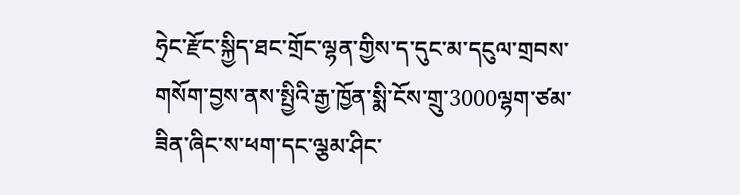ཧྲེང་རྫོང་སྐྱིད་ཐང་གྲོང་ལྷན་གྱིས་ད་དུང་མ་དངུལ་གྲབས་གསོག་བྱས་ནས་སྤྱིའི་རྒྱ་ཁྱོན་སྨི་ངོས་གྲུ་3000ལྷག་ཙམ་ཟིན་ཞིང་ས་ཕག་དང་ལྕམ་ཤིང་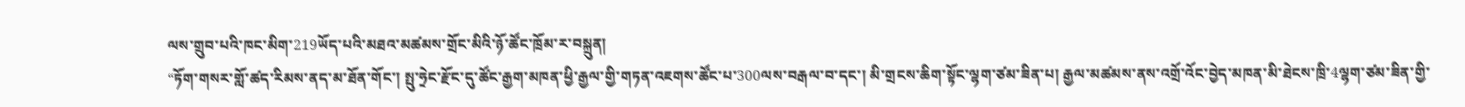ལས་གྲུབ་པའི་ཁང་མིག་219ཡོད་པའི་མཐའ་མཚམས་གྲོང་མིའི་ཉོ་ཚོང་ཁྲོམ་ར་བསྐྲུན།
“ཏོག་གསར་གློ་ཚད་རིམས་ནད་མ་ཐོན་གོང་། སྤུ་ཧྲེང་རྫོང་དུ་ཚོང་རྒྱག་མཁན་ཕྱི་རྒྱལ་གྱི་གཏན་འཇགས་ཚོང་པ་300ལས་བརྒལ་བ་དང་། མི་གྲངས་ཆིག་སྟོང་ལྷག་ཙམ་ཟིན་པ། རྒྱལ་མཚམས་ནས་འགྲོ་འོང་བྱེད་མཁན་མི་ཐེངས་ཁྲི་4ལྷག་ཙམ་ཟིན་གྱི་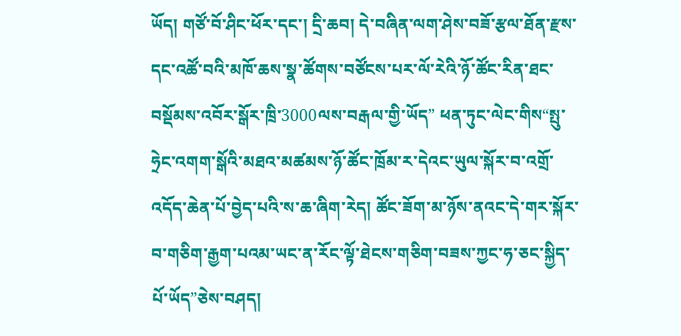ཡོད། གཙོ་བོ་ཤིང་ཕོར་དང་། དྲི་ཆབ། དེ་བཞིན་ལག་ཤེས་བཟོ་རྩལ་ཐོན་རྫས་དང་འཚོ་བའི་མཁོ་ཆས་སྣ་ཚོགས་བཙོངས་པར་ལོ་རེའི་ཉོ་ཚོང་རིན་ཐང་བསྡོམས་འབོར་སྒོར་ཁྲི་3000ལས་བརྒལ་གྱི་ཡོད” ཕན་ཏུང་ལེང་གིས“སྤུ་ཧྲེང་འགག་སྒོའི་མཐའ་མཚམས་ཉོ་ཚོང་ཁྲོམ་ར་དེའང་ཡུལ་སྐོར་བ་འགྲོ་འདོད་ཆེན་པོ་བྱེད་པའི་ས་ཆ་ཞིག་རེད། ཚོང་ཟོག་མ་ཉོས་ནའང་དེ་གར་སྐོར་བ་གཅིག་རྒྱག་པའམ་ཡང་ན་རོང་ལྟོ་ཐེངས་གཅིག་བཟས་ཀྱང་ཧ་ཅང་སྐྱིད་པོ་ཡོད”ཅེས་བཤད།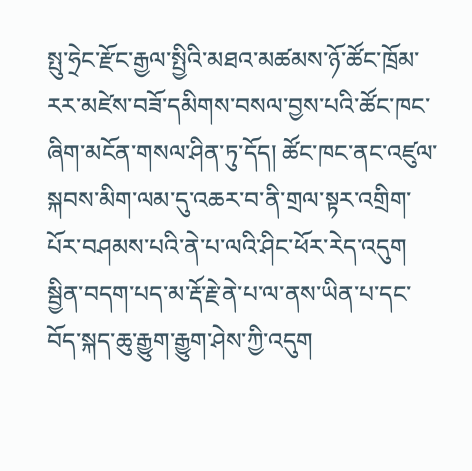སྤུ་ཧྲེང་རྫོང་རྒྱལ་སྤྱིའི་མཐའ་མཚམས་ཉོ་ཚོང་ཁྲོམ་རར་མཛེས་བཟོ་དམིགས་བསལ་བྱས་པའི་ཚོང་ཁང་ཞིག་མངོན་གསལ་ཤིན་ཏུ་དོད། ཚོང་ཁང་ནང་འཛུལ་སྐབས་མིག་ལམ་དུ་འཆར་བ་ནི་གྲལ་སྟར་འགྲིག་པོར་བཤམས་པའི་ནེ་པ་ལའི་ཤིང་ཕོར་རེད་འདུག སྦྱིན་བདག་པད་མ་རྡོ་རྗེ་ནེ་པ་ལ་ནས་ཡིན་པ་དང་བོད་སྐད་ཆུ་རྒྱུག་རྒྱུག་ཤེས་ཀྱི་འདུག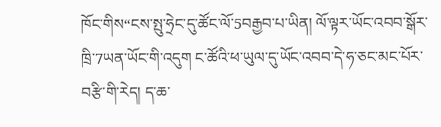ཁོང་གིས“ངས་སྤུ་ཧྲེང་དུ་ཚོང་ལོ་5བརྒྱབ་པ་ཡིན། ལོ་ལྟར་ཡོང་འབབ་སྒོར་ཁྲི་7ཡན་ཡོང་གི་འདུག ང་ཚོའི་ཕ་ཡུལ་དུ་ཡོང་འབབ་དེ་ཧ་ཅང་མང་པོར་བརྩི་གི་རེད། ད་ཆ་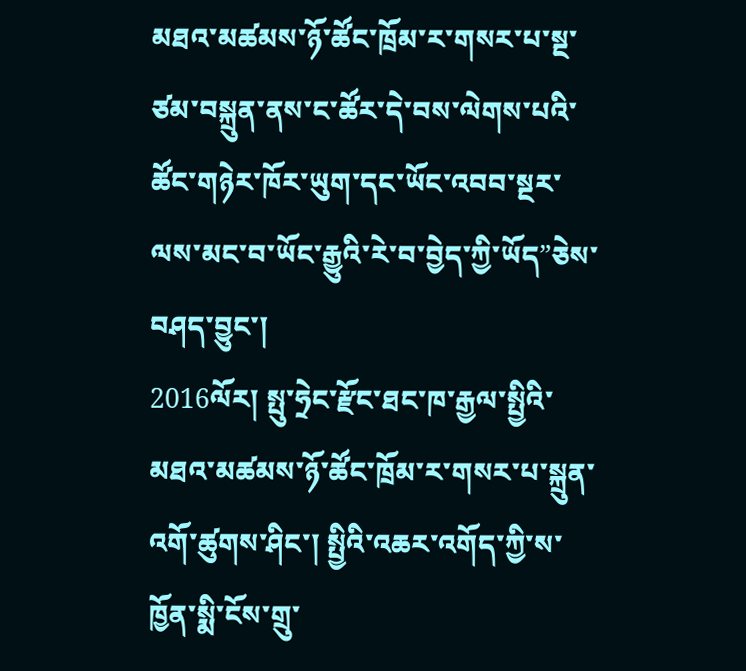མཐའ་མཚམས་ཉོ་ཚོང་ཁྲོམ་ར་གསར་པ་སྔ་ཙམ་བསྐྲུན་ནས་ང་ཚོར་དེ་བས་ལེགས་པའི་ཚོང་གཉེར་ཁོར་ཡུག་དང་ཡོང་འབབ་སྔར་ལས་མང་བ་ཡོང་རྒྱུའི་རེ་བ་བྱེད་ཀྱི་ཡོད”ཅེས་བཤད་བྱུང་།
2016ལོར། སྤུ་ཧྲེང་རྫོང་ཐང་ཁ་རྒྱལ་སྤྱིའི་མཐའ་མཚམས་ཉོ་ཚོང་ཁྲོམ་ར་གསར་པ་སྐྲུན་འགོ་ཚུགས་ཤིང་། སྤྱིའི་འཆར་འགོད་ཀྱི་ས་ཁྱོན་སྨི་ངོས་གྲུ་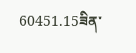60451.15ཟིན་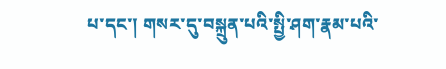པ་དང་། གསར་དུ་བསྐྲུན་པའི་སྤྱི་ཤག་རྣམ་པའི་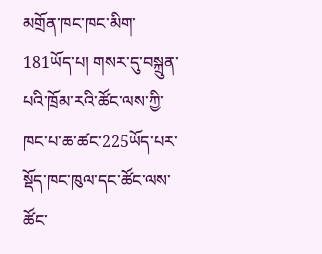མགྲོན་ཁང་ཁང་མིག་181ཡོད་པ། གསར་དུ་བསྐྲུན་པའི་ཁྲོམ་རའི་ཚོང་ལས་ཀྱི་ཁང་པ་ཆ་ཚང་225ཡོད་པར་སྡོད་ཁང་ཁུལ་དང་ཚོང་ལས་ཚོང་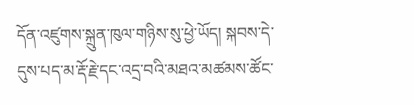དོན་འཛུགས་སྐྲུན་ཁུལ་གཉིས་སུ་ཕྱེ་ཡོད། སྐབས་དེ་དུས་པད་མ་རྡོ་རྗེ་དང་འདྲ་བའི་མཐའ་མཚམས་ཚོང་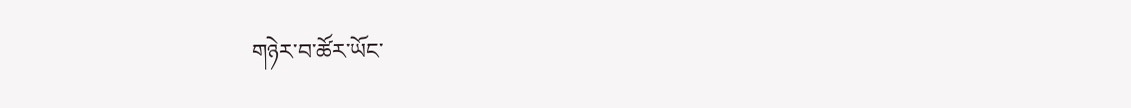གཉེར་བ་ཚོར་ཡོང་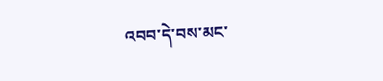འབབ་དེ་བས་མང་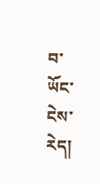བ་ཡོང་ངེས་རེད།